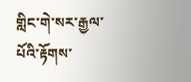གླིང་གེ་སར་རྒྱལ་པོའི་རྟོགས་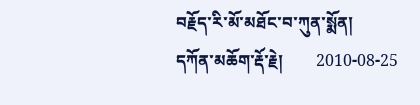བརྗོད་རི་མོ་མཐོང་བ་ཀུན་སྨོན།
དཀོན་མཆོག་རྡོ་རྗེ།        2010-08-25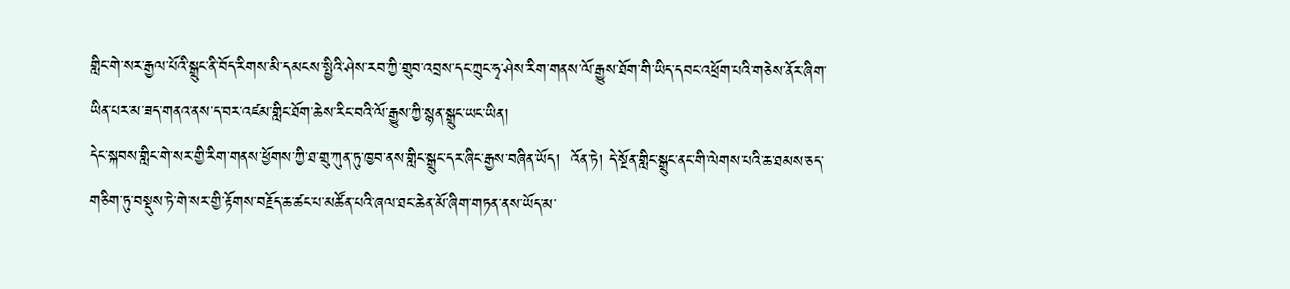གླིང་གེ་སར་རྒྱལ་པོའི་སྒྲུང་ནི་བོད་རིགས་མི་དམངས་སྤྱིའི་ཤེས་རབ་ཀྱི་གྲུབ་འབྲས་དང་ཀྲུང་ཧྭ་ཤེས་རིག་གནས་ལོ་རྒྱུས་ཐོག་གི་ཡིད་དབང་འཕྲོག་པའི་གཅེས་ནོར་ཞིག་ཡིན་པར་མ་ཟད་གནའ་ནས་ད་བར་འཛམ་གླིང་ཐོག་ཆེས་རིང་བའི་ལོ་རྒྱུས་ཀྱི་སྙན་སྒྲུང་ཡང་ཡིན།
དེང་སྐབས་གླིང་གེ་སར་གྱི་རིག་གནས་ཕྱོགས་ཀྱི་ཐ་གྲུ་ཀུན་ཏུ་ཁྱབ་ནས་གླིང་སྒྲུང་དར་ཞིང་རྒྱས་བཞིན་ཡོད།  འོན་ཏེ། དེ་སྔོན་གླིང་སྒྲུང་ནང་གི་ལེགས་པའི་ཆ་ཐམས་ཅད་གཅིག་ཏུ་བསྡུས་ཏེ་གེ་སར་གྱི་རྟོགས་བརྗོད་ཆ་ཚང་པ་མཚོན་པའི་ཞལ་ཐང་ཆེན་མོ་ཞིག་གཏན་ནས་ཡོད་མ་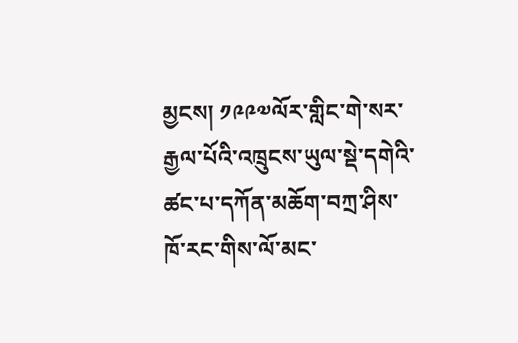མྱངས། ༡༩༩༧ལོར་གླིང་གེ་སར་རྒྱལ་པོའི་འཁྲུངས་ཡུལ་སྡེ་དགེའི་ཚང་པ་དཀོན་མཆོག་བཀྲ་ཤིས་ཁོ་རང་གིས་ལོ་མང་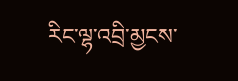རིང་ལྷ་འབྲི་མྱངས་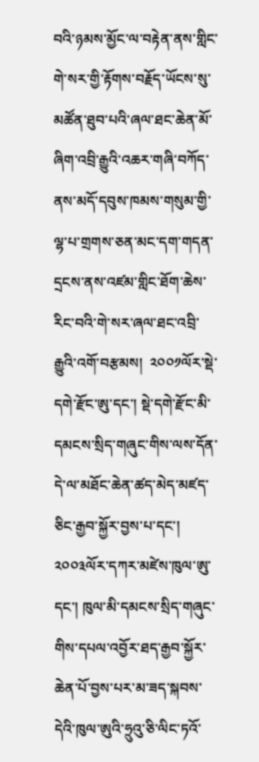བའི་ཉམས་མྱོང་ལ་བརྟེན་ནས་གླིང་གེ་སར་གྱི་རྟོགས་བརྗོད་ཡོངས་སུ་མཚོན་ཐུབ་པའི་ཞལ་ཐང་ཆེན་མོ་ཞིག་འབྲི་རྒྱུའི་འཆར་གཞི་བཀོད་ནས་མདོ་དབུས་ཁམས་གསུམ་གྱི་ལྷ་པ་གྲགས་ཅན་མང་དག་གདན་དྲངས་ནས་འཛམ་གླིང་ཐོག་ཆེས་རིང་བའི་གེ་སར་ཞལ་ཐང་འབྲི་རྒྱུའི་འགོ་བརྩམས།  ༢༠༠༡ལོར་སྡེ་དགེ་རྫོང་ཨུ་དང་། སྡེ་དགེ་རྫོང་མི་དམངས་སྲིད་གཞུང་གིས་ལས་དོན་དེ་ལ་མཐོང་ཆེན་ཚད་མེད་མཛད་ཅིང་རྒྱབ་སྐྱོར་བྱས་པ་དང་། ༢༠༠༣ལོར་དཀར་མཛེས་ཁུལ་ཨུ་དང་། ཁུལ་མི་དམངས་སྲིད་གཞུང་གིས་དཔལ་འབྱོར་ཐད་རྒྱབ་སྐྱོར་ཆེན་པོ་བྱས་པར་མ་ཟད་སྐབས་དེའི་ཁུལ་ཨུའི་ཧྲུའུ་ཅི་ལིང་ཏའོ་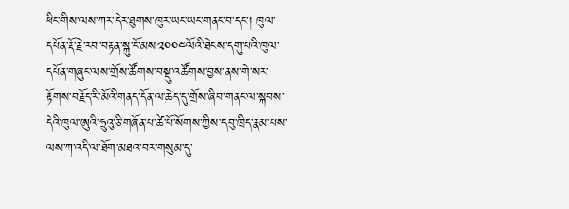ཕིང་གིས་ལས་ཀར་དེར་ཐུགས་ཁུར་ཡང་ཡང་གནང་བ་དང་། ཁུལ་དཔོན་རྡོ་རྗེ་རབ་བརྟན་སྐུ་ངོ་མས༢༠༠༤ལོའི་ཐེངས་དགུ་པའི་ཁུལ་དཔོན་གཞུང་ལས་གྲོས་ཚོགས་བསྡུ་འཚོགས་བྱས་ནས་གེ་སར་རྟོགས་བརྗོད་རི་མོའི་གནད་དོན་ལ་ཆེད་དུ་གྲོས་ཞིབ་གནང་ལ་སྐབས་དེའི་ཁུལ་ཨུའི་ཧྲུའུ་ཅི་གཞོན་པ་ཚེ་པོ་སོགས་ཀྱིས་དབུ་ཁྲིད་རྣམ་པས་ལས་ཀ་འདི་ལ་ཐོག་མཐའ་བར་གསུམ་དུ་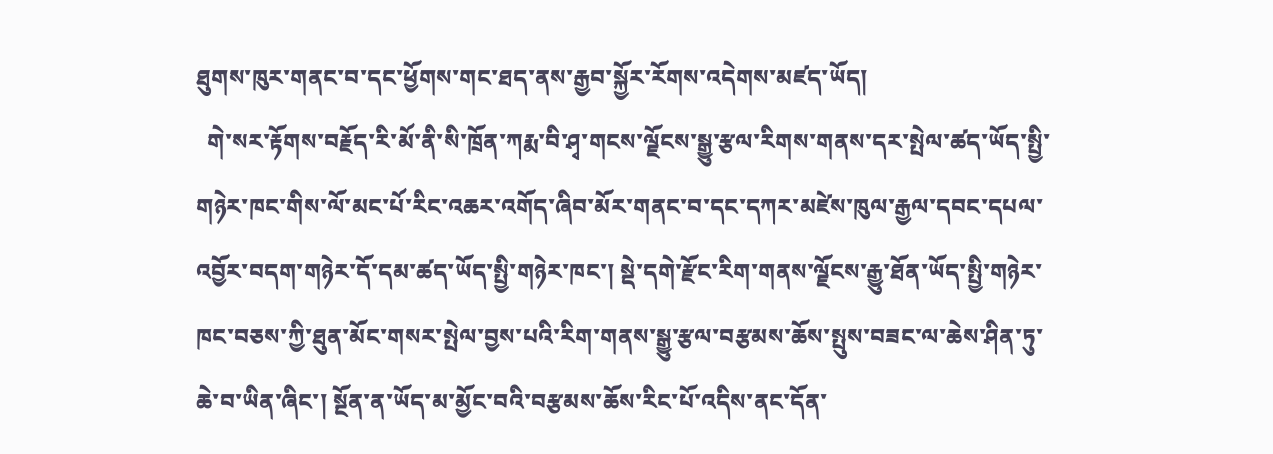ཐུགས་ཁུར་གནང་བ་དང་ཕྱོགས་གང་ཐད་ནས་རྒྱབ་སྐྱོར་རོགས་འདེགས་མཛད་ཡོད།
  གེ་སར་རྟོགས་བརྗོད་རི་མོ་ནི་སི་ཁྲོན་ཀརྨ་བི་ཤྭ་གངས་ལྗོངས་སྒྱུ་རྩལ་རིགས་གནས་དར་སྤེལ་ཚད་ཡོད་སྤྱི་གཉེར་ཁང་གིས་ལོ་མང་པོ་རིང་འཆར་འགོད་ཞིབ་མོར་གནང་བ་དང་དཀར་མཛེས་ཁུལ་རྒྱལ་དབང་དཔལ་འབྱོར་བདག་གཉེར་དོ་དམ་ཚད་ཡོད་སྤྱི་གཉེར་ཁང་། སྡེ་དགེ་རྫོང་རིག་གནས་ལྗོངས་རྒྱུ་ཐོན་ཡོད་སྤྱི་གཉེར་ཁང་བཅས་ཀྱི་ཐུན་མོང་གསར་སྤེལ་བྱས་པའི་རིག་གནས་སྒྱུ་རྩལ་བརྩམས་ཆོས་སྤུས་བཟང་ལ་ཆེས་ཤིན་ཏུ་ཆེ་བ་ཡིན་ཞིང་། སྔོན་ན་ཡོད་མ་མྱོང་བའི་བརྩམས་ཆོས་རིང་པོ་འདིས་ནང་དོན་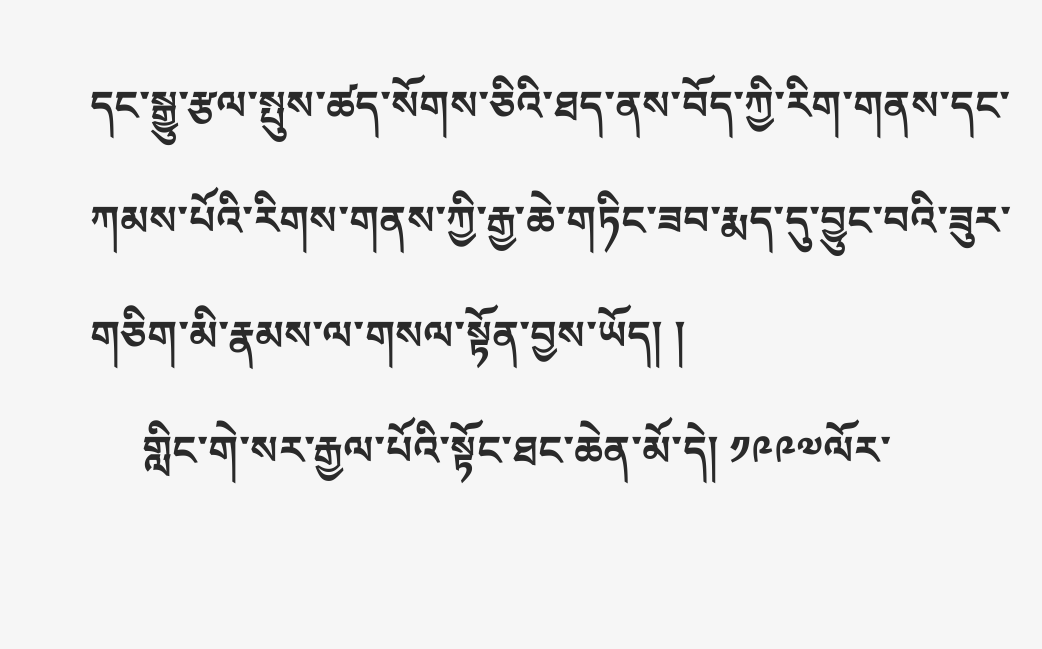དང་སྒྱུ་རྩལ་སྤུས་ཚད་སོགས་ཅིའི་ཐད་ནས་བོད་ཀྱི་རིག་གནས་དང་ཀམས་པོའི་རིགས་གནས་ཀྱི་རྒྱ་ཆེ་གཏིང་ཟབ་རྨད་དུ་བྱུང་བའི་ཟུར་གཅིག་མི་རྣམས་ལ་གསལ་སྟོན་བྱས་ཡོད། །
     གླིང་གེ་སར་རྒྱལ་པོའི་སྟོང་ཐང་ཆེན་མོ་དེ། ༡༩༩༧ལོར་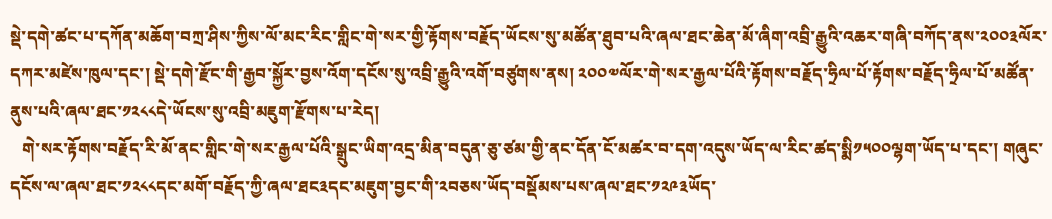སྡེ་དགེ་ཚང་པ་དཀོན་མཆོག་བཀྲ་ཤིས་ཀྱིས་ལོ་མང་རིང་གླིང་གེ་སར་གྱི་རྟོགས་བརྗོད་ཡོངས་སུ་མཚོན་ཐུབ་པའི་ཞལ་ཐང་ཆེན་མོ་ཞིག་འབྲི་རྒྱུའི་འཆར་གཞི་བཀོད་ནས་༢༠༠༣ལོར་དཀར་མཛེས་ཁུལ་དང་། སྡེ་དགེ་རྫོང་གི་རྒྱབ་སྐྱོར་བྱས་འོག་དངོས་སུ་འབྲི་རྒྱུའི་འགོ་བཙུགས་ནས། ༢༠༠༧ལོར་གེ་སར་རྒྱལ་པོའི་རྟོགས་བརྗོད་ཧྲིལ་པོ་རྟོགས་བརྗོད་ཧྲིལ་པོ་མཚོན་ནུས་པའི་ཞལ་ཐང་༡༢༨༨དེ་ཡོངས་སུ་འབྲི་མཇུག་རྫོགས་པ་རེད།
   གེ་སར་རྟོགས་བརྗོད་རི་མོ་ནང་གླིང་གེ་སར་རྒྱལ་པོའི་སྒྲུང་ཡིག་འདྲ་མིན་བདུན་ཅུ་ཙམ་གྱི་ནང་དོན་ངོ་མཚར་བ་དག་འདུས་ཡོད་ལ་རིང་ཚད་སྨི༡༥༠༠ལྷག་ཡོད་པ་དང་། གཞུང་དངོས་ལ་ཞལ་ཐང་༡༢༨༨དང་མགོ་བརྗོད་ཀྱི་ཞལ་ཐང༣དང་མཇུག་བྱང་གི་༢བཅས་ཡོད་བསྡོམས་པས་ཞལ་ཐང་༡༢༩༣ཡོད་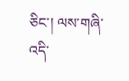ཅིང་། ལས་གཞི་འདི་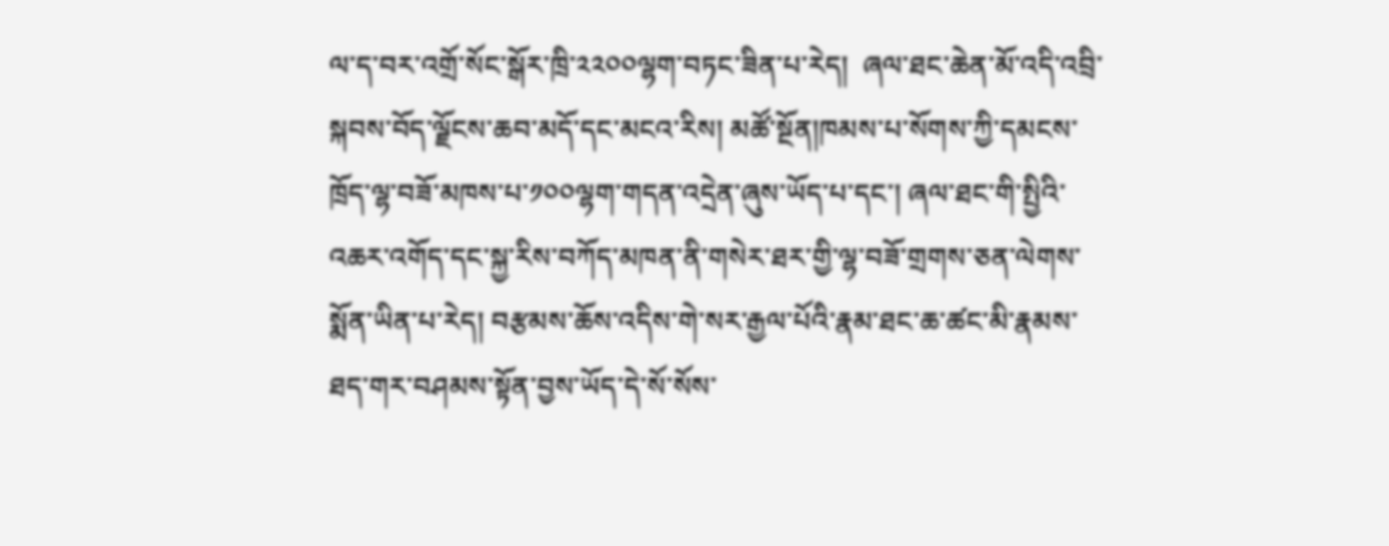ལ་ད་བར་འགྲོ་སོང་སྒོར་ཁྲི་༢༢༠༠ལྷག་བཏང་ཟིན་པ་རེད།  ཞལ་ཐང་ཆེན་མོ་འདི་འབྲི་སྐབས་བོད་ལྗོངས་ཆབ་མདོ་དང་མངའ་རིས། མཚོ་སྔོན།ཁམས་པ་སོགས་ཀྱི་དམངས་ཁྲོད་ལྷ་བཟོ་མཁས་པ་༡༠༠ལྷག་གདན་འདྲེན་ཞུས་ཡོད་པ་དང་། ཞལ་ཐང་གི་སྤྱིའི་འཆར་འགོད་དང་སྐྱ་རིས་བཀོད་མཁན་ནི་གསེར་ཐར་གྱི་ལྷ་བཟོ་གྲགས་ཅན་ལེགས་སྨོན་ཡིན་པ་རེད། བརྩམས་ཆོས་འདིས་གེ་སར་རྒྱལ་པོའི་རྣམ་ཐང་ཆ་ཚང་མི་རྣམས་ཐད་གར་བཤམས་སྟོན་བྱས་ཡོད་དེ་སོ་སོས་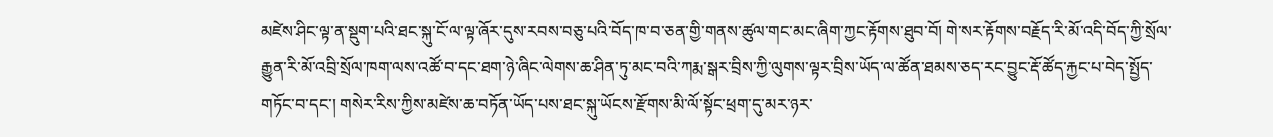མཛེས་ཤིང་ལྟ་ན་སྡུག་པའི་ཐང་སྐུ་ངོ་ལ་ལྟ་ཞོར་དུས་རབས་བཅུ་པའི་བོད་ཁ་བ་ཅན་གྱི་གནས་ཚུལ་གང་མང་ཞིག་ཀྱང་རྟོགས་ཐུབ་བོ། གེ་སར་རྟོགས་བརྗོད་རི་མོ་འདི་བོད་ཀྱི་སྲོལ་རྒྱུན་རི་མོ་འབྲི་སྲོལ་ཁག་ལས་འཚོ་བ་དང་ཐག་ཉེ་ཞིང་ལེགས་ཆ་ཤིན་ཏུ་མང་བའི་ཀརྨ་སྒར་བྲིས་ཀྱི་ལུགས་ལྟར་བྲིས་ཡོད་ལ་ཚོན་ཐམས་ཅད་རང་བྱུང་རྡོ་ཚོད་རྐྱང་པ་བེད་སྤྱོད་གཏོང་བ་དང་། གསེར་རིས་ཀྱིས་མཛེས་ཆ་བཏོན་ཡོད་པས་ཐང་སྐུ་ཡོངས་རྫོགས་མི་ལོ་སྟོང་ཕྲག་དུ་མར་ཉར་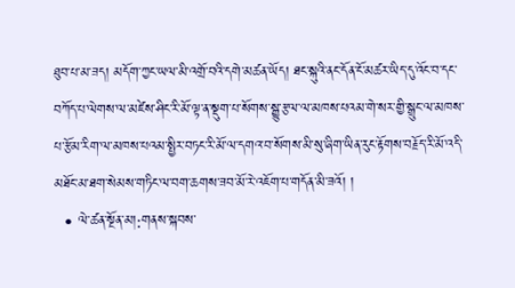ཐུབ་པ་མ་ཟད། མདོག་ཀྱང་ཡལ་མི་འགྲོ་བའི་དགེ་མཚན་ཡོད། ཐང་སྐུའི་ནང་དོན་ངོ་མཚར་ཡིད་དུ་འོང་བ་དང་བཀོད་པ་ལེགས་ལ་མཛེས་ཤིང་རི་མོ་ལྟ་ན་སྡུག་པ་སོགས་སྒྱུ་རྩལ་ལ་མཁས་པའམ་གེ་སར་གྱི་སྒྲུང་ལ་མཁས་པ་རྩོམ་རིག་ལ་མཁས་པའམ་སྤྱིར་བཏང་རི་མོ་ལ་དགའ་བ་སོགས་མི་སུ་ཞིག་ཡིན་རུང་རྟོགས་བརྗོད་རི་མོ་འདི་མཐོང་མ་ཐག་སེམས་གཏིང་ལ་བག་ཆགས་ཟབ་མོ་རེ་འཇོག་པ་གདོན་མི་ཟའོ། །
  • ལེ་ཚན་སྔོན་མ།:གནས་སྐབས་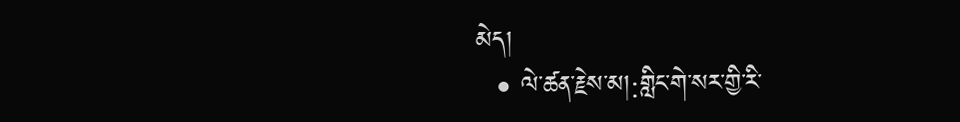མེད།
  • ལེ་ཚན་རྗེས་མ།:གླིང་གེ་སར་གྱི་རི་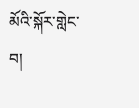མོའི་སྐོར་གླེང་བ།